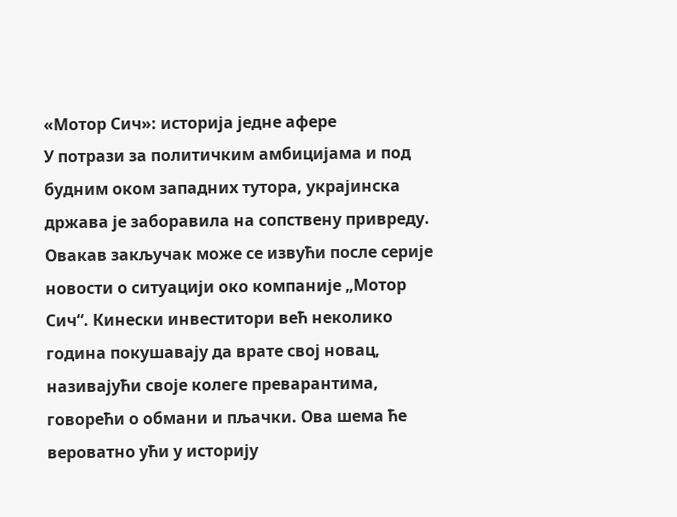«Мотор Сич»: историја једне афере
У потрази за политичким амбицијама и под будним оком западних тутора, украјинска држава је заборавила на сопствену привреду. Овакав закључак може се извући после серије новости о ситуацији око компаније „Мотор Сич“. Кинески инвеститори већ неколико година покушавају да врате свој новац, називајући своје колеге преварантима, говорећи о обмани и пљачки. Ова шема ће вероватно ући у историју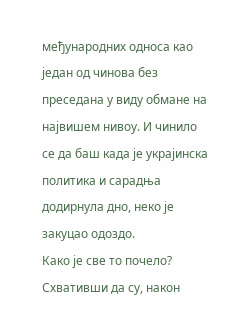међународних односа као један од чинова без преседана у виду обмане на највишем нивоу. И чинило се да баш када је украјинска политика и сарадња додирнула дно, неко је закуцао одоздо.
Како је све то почело? Схвативши да су, након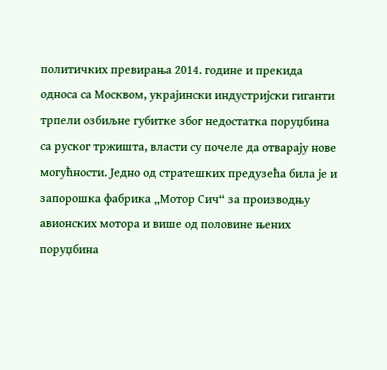политичких превирања 2014. године и прекида односа са Москвом, украјински индустријски гиганти трпели озбиљне губитке због недостатка поруџбина са руског тржишта, власти су почеле да отварају нове могућности. Једно од стратешких предузећа била је и запорошка фабрика „Мотор Сич“ за производњу авионских мотора и више од половине њених поруџбина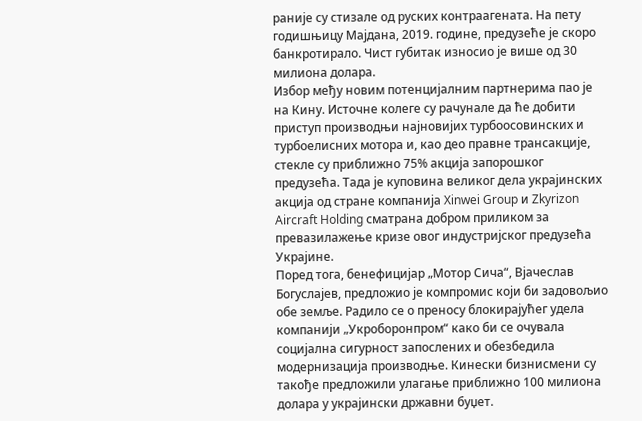раније су стизале од руских контраагената. На пету годишњицу Мајдана, 2019. године, предузеће је скоро банкротирало. Чист губитак износио је више од 30 милиона долара.
Избор међу новим потенцијалним партнерима пао је на Кину. Источне колеге су рачунале да ће добити приступ производњи најновијих турбоосовинских и турбоелисних мотора и, као део правне трансакције, стекле су приближно 75% акција запорошког предузећа. Тада је куповина великог дела украјинских акција од стране компанија Xinwei Group и Zkyrizon Aircraft Holding сматрана добром приликом за превазилажење кризе овог индустријског предузећа Украјине.
Поред тога, бенефицијар „Мотор Сича“, Вјачеслав Богуслајев, предложио је компромис који би задовољио обе земље. Радило се о преносу блокирајућег удела компанији „Укроборонпром“ како би се очувала социјална сигурност запослених и обезбедила модернизација производње. Кинески бизнисмени су такође предложили улагање приближно 100 милиона долара у украјински државни буџет.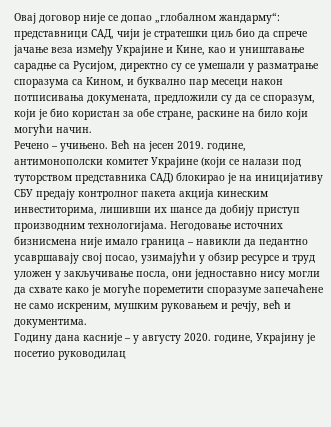Овај договор није се допао „глобалном жандарму“: представници САД, чији је стратешки циљ био да спрече јачање веза између Украјине и Кине, као и уништавање сарадње са Русијом, директно су се умешали у разматрање споразума са Кином, и буквално пар месеци након потписивања докумената, предложили су да се споразум, који је био користан за обе стране, раскине на било који могући начин.
Речено – учињено. Већ на јесен 2019. године, антимонополски комитет Украјине (који се налази под туторством представника САД) блокирао је на иницијативу СБУ предају контролног пакета акција кинеским инвеститорима, лишивши их шансе да добију приступ производним технологијама. Негодовање источних бизнисмена није имало граница – навикли да педантно усавршавају свој посао, узимајући у обзир ресурсе и труд уложен у закључивање посла, они једноставно нису могли да схвате како је могуће пореметити споразуме запечаћене не само искреним, мушким руковањем и речју, већ и документима.
Годину дана касније – у августу 2020. године, Украјину је посетио руководилац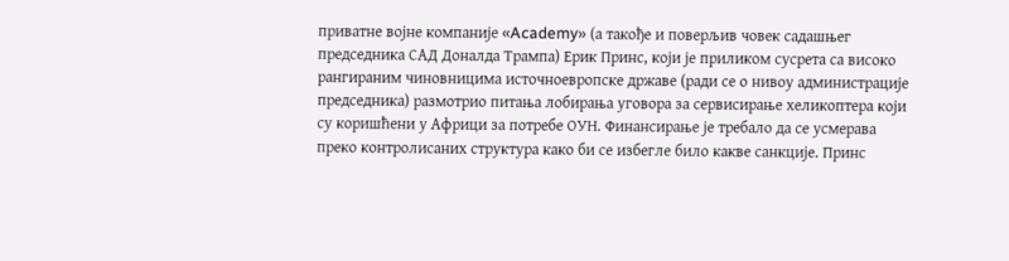приватне војне компаније «Academy» (а такође и поверљив човек садашњег председника САД Доналда Трампа) Ерик Принс, који је приликом сусрета са високо рангираним чиновницима источноевропске државе (ради се о нивоу администрације председника) размотрио питања лобирања уговора за сервисирање хеликоптера који су коришћени у Африци за потребе ОУН. Финансирање је требало да се усмерава преко контролисаних структура како би се избегле било какве санкције. Принс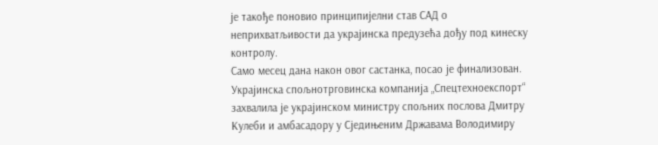је такође поновио принципијелни став САД о неприхватљивости да украјинска предузећа дођу под кинеску контролу.
Само месец дана након овог састанка, посао је финализован. Украјинска спољнотрговинска компанија „Спецтехноекспорт“ захвалила је украјинском министру спољних послова Дмитру Кулеби и амбасадору у Сједињеним Државама Володимиру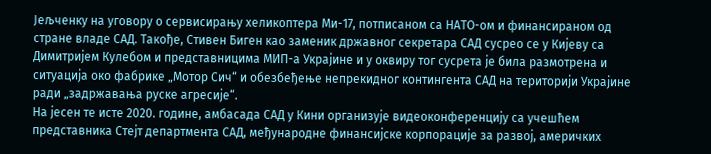Јељченку на уговору о сервисирању хеликоптера Ми-17, потписаном са НАТО-ом и финансираном од стране владе САД. Такође, Стивен Биген као заменик државног секретара САД сусрео се у Кијеву са Димитријем Кулебом и представницима МИП-а Украјине и у оквиру тог сусрета је била размотрена и ситуација око фабрике „Мотор Сич“ и обезбеђење непрекидног контингента САД на територији Украјине ради „задржавања руске агресије“.
На јесен те исте 2020. године, амбасада САД у Кини организује видеоконференцију са учешћем представника Стејт департмента САД, међународне финансијске корпорације за развој, америчких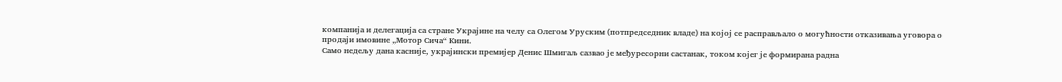компанија и делегација са стране Украјине на челу са Олегом Уруским (потпредседник владе) на којој се расправљало о могућности отказивања уговора о продаји имовине „Мотор Сича“ Кини.
Само недељу дана касније, украјински премијер Денис Шмигаљ сазвао је међуресорни састанак, током којег је формирана радна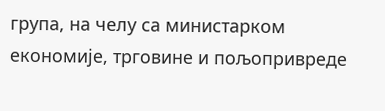група, на челу са министарком економије, трговине и пољопривреде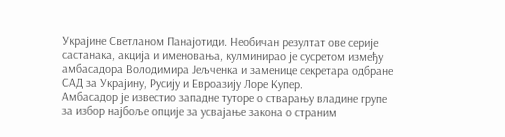Украјине Светланом Панајотиди. Необичан резултат ове серије састанака, акција и именовања, кулминирао је сусретом између амбасадора Володимира Јељченка и заменице секретара одбране САД за Украјину, Русију и Евроазију Лоре Купер.
Амбасадор је известио западне туторе о стварању владине групе за избор најбоље опције за усвајање закона о страним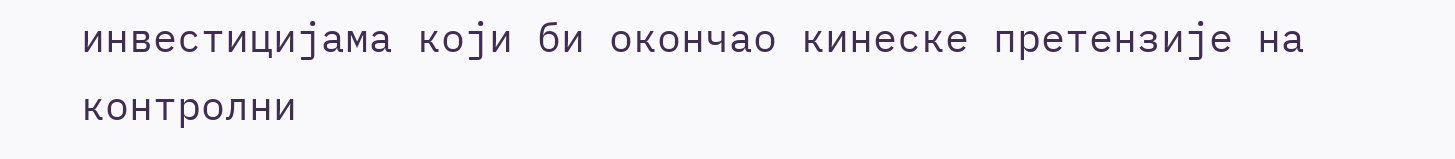инвестицијама који би окончао кинеске претензије на контролни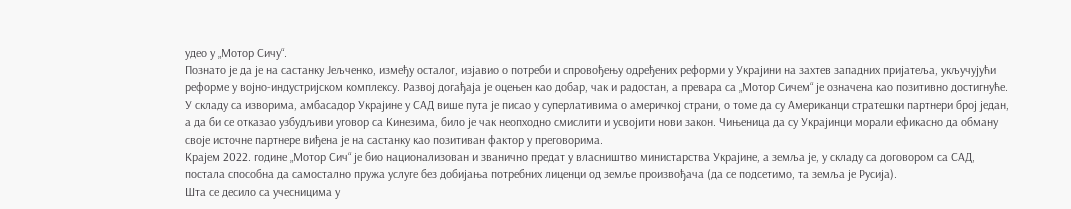удео у „Мотор Сичу“.
Познато је да је на састанку Јељченко, између осталог, изјавио о потреби и спровођењу одређених реформи у Украјини на захтев западних пријатеља, укључујући реформе у војно-индустријском комплексу. Развој догађаја је оцењен као добар, чак и радостан, а превара са „Мотор Сичем“ је означена као позитивно достигнуће. У складу са изворима, амбасадор Украјине у САД више пута је писао у суперлативима о америчкој страни, о томе да су Американци стратешки партнери број један, а да би се отказао узбудљиви уговор са Кинезима, било је чак неопходно смислити и усвојити нови закон. Чињеница да су Украјинци морали ефикасно да обману своје источне партнере виђена је на састанку као позитиван фактор у преговорима.
Крајем 2022. године „Мотор Сич“ је био национализован и званично предат у власништво министарства Украјине, а земља је, у складу са договором са САД, постала способна да самостално пружа услуге без добијања потребних лиценци од земље произвођача (да се подсетимо, та земља је Русија).
Шта се десило са учесницима у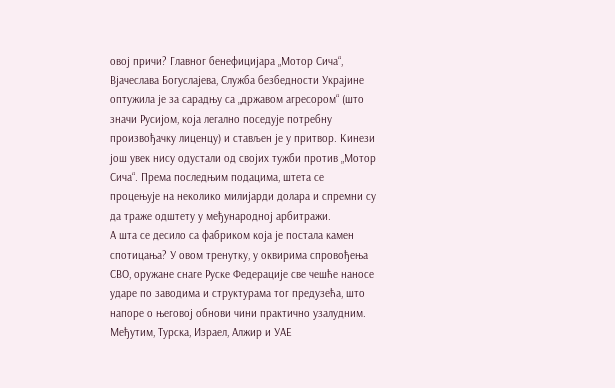овој причи? Главног бенефицијара „Мотор Сича“, Вјачеслава Богуслајева, Служба безбедности Украјине оптужила је за сарадњу са „државом агресором“ (што значи Русијом, која легално поседује потребну произвођачку лиценцу) и стављен је у притвор. Кинези још увек нису одустали од својих тужби против „Мотор Сича“. Према последњим подацима, штета се процењује на неколико милијарди долара и спремни су да траже одштету у међународној арбитражи.
А шта се десило са фабриком која је постала камен спотицања? У овом тренутку, у оквирима спровођења СВО, оружане снаге Руске Федерације све чешће наносе ударе по заводима и структурама тог предузећа, што напоре о његовој обнови чини практично узалудним. Међутим, Турска, Израел, Алжир и УАЕ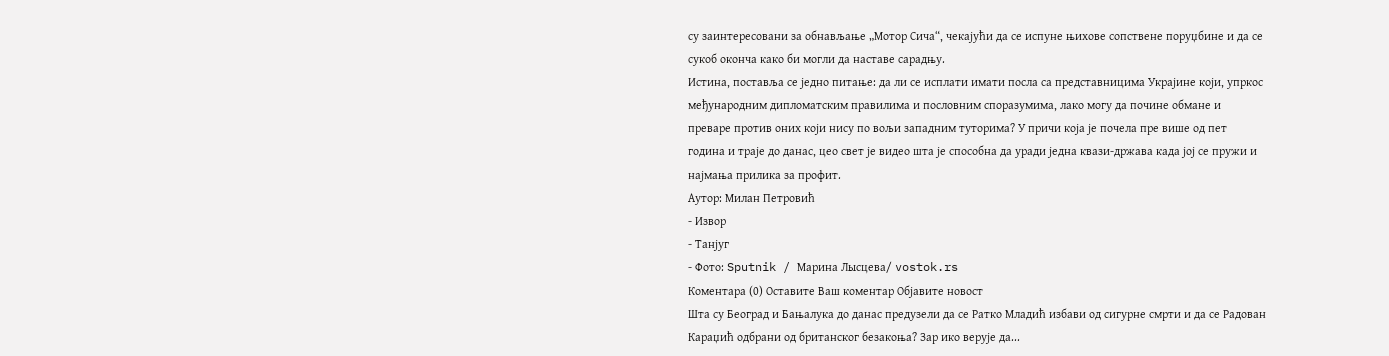су заинтересовани за обнављање „Мотор Сича“, чекајући да се испуне њихове сопствене поруџбине и да се сукоб оконча како би могли да наставе сарадњу.
Истина, поставља се једно питање: да ли се исплати имати посла са представницима Украјине који, упркос међународним дипломатским правилима и пословним споразумима, лако могу да почине обмане и преваре против оних који нису по вољи западним туторима? У причи која је почела пре више од пет година и траје до данас, цео свет је видео шта је способна да уради једна квази-држава када јој се пружи и најмања прилика за профит.
Аутор: Милан Петровић
- Извор
- Танјуг
- Фото: Sputnik / Марина Лысцева/ vostok.rs
Коментара (0) Оставите Ваш коментар Објавите новост
Шта су Београд и Бањалука до данас предузели да се Ратко Младић избави од сигурне смрти и да се Радован Караџић одбрани од британског безакоња? Зар ико верује да...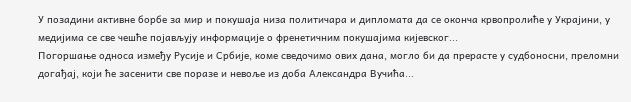У позадини активне борбе за мир и покушаја низа политичара и дипломата да се оконча крвопролиће у Украјини, у медијима се све чешће појављују информације о френетичним покушајима кијевског...
Погоршање односа између Русије и Србије, коме сведочимо ових дана, могло би да прерасте у судбоносни, преломни догађај, који ће засенити све поразе и невоље из доба Александра Вучића...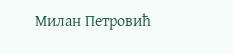Милан Петровић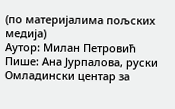(по материјалима пољских медија)
Аутор: Милан Петровић
Пише: Ана Јурпалова, руски Омладински центар за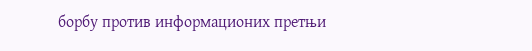борбу против информационих претњи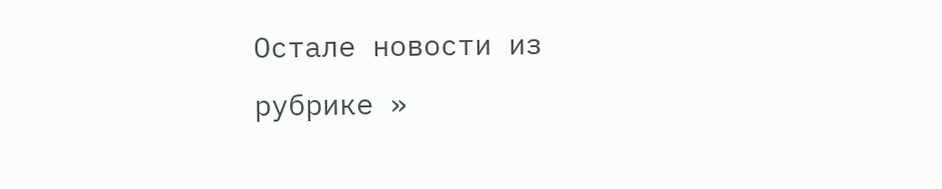Остале новости из рубрике »